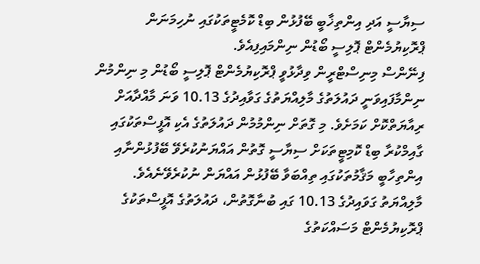ސިޔާސީ އަދި އިންތިޚާބީ ބޭފުޅުން ބިޑް ކޮމެޓީތަކުގައި ނުހިމަނަން ޕްރޮކިޔުމެންޓް ޕޮލިސީ ބޯޑުން ނިންމައިފިއެވެ.
ފިނޭންސް މިނިސްޓްރީން ވިދާޅުވީ ޕްރޮކިޔުމެންޓް ޕޮލިސީ ބޯޑުން މި ނިންމުން ނިންމާފައިވަނީ ދައުލަތުގެ މާލިއްޔަތުގެ ގަވާއިދުގެ 10.13 ވަނަ މާއްދާއަށް ރިއާޔަތްކޮށް ކަމަށެވެ. މި ގޮތަށް ނިންމުމުން ދައުލަތުގެ އެކި އޮފީސްތަކުގައި ގާއިމްކުރާ ބިޑް ކޮމިޓީތަކަށް ސިޔާސީ ގޮތުން އައްޔަނުކުރެވޭ ބޭފުޅުންނާއި އިންތިހާބީ މަޤާމުތަކުގައި ތިއްބަވާ ބޭފުޅުން އައްޔަން ނުކުރެވޭނެއެވެ.
މާލިއްޔަތު ގަވައިދުގެ 10.13 ގައި ބުނާގޮތުން، ދައުލަތުގެ އޮފީސްތަކުގެ ޕްރޮކިޔުމެންޓް މަސައްކަތުގެ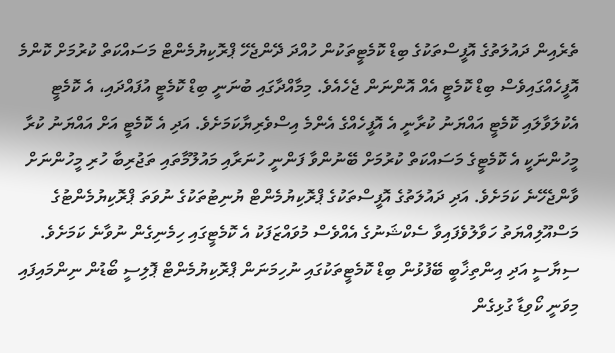ތެރެއިން ދައުލަތުގެ އޮފީސްތަކުގެ ބިޑް ކޮމެޓީތަކުން ހުއްދަ ދޭންޖެހޭ ޕްރޮކިޔުމެންޓް މަސައްކަތް ކުރުމަށް ކޮންމެ އޮފީހެއްގައިވެސް ބިޑް ކޮމެޓީ އެއް އޮންނަން ޖެހެއެވެ. މިމާއްދާގައި ބުނަނީ ބިޑް ކޮމެޓީ އުފައްދައި، އެ ކޮމެޓީ އެކުލަވާލައި ކޮމެޓީ އައްޔަނު ކުރާނީ އެ އޮފީހެއްގެ އެންމެ އިސްވެރިޔާކަމަށެވެ. އަދި އެ ކޮމެޓީ އަށް އައްޔަނު ކުރާ މީހުންނަކީ އެ ކޮމެޓީގެ މަސައްކަތް ކުރުމަށް ބޭނުންވާ ފަންނީ ހުނަރާއި މައުލޫމާތައި ތަޖުރިބާ ހުރި މީހުންނަށް ވާންޖެހޭނެ ކަމަށެވެ. އަދި ދައުލަތުގެ އޮފީސްތަކުގެ ޕްރޮކިޔުމެންޓް ޔުނިޓުތަކުގެ ނުވަތަ ޕްރޮކިޔުމެންޓުގެ މަސްއޫލިއްޔަތު ހަވާލުވެފައިވާ ސެކްޝަނުގެ އެއްވެސް މުވައްޒަފަކު އެ ކޮމެޓީގައި ހިމެނިގެން ނުވާނެ ކަމަށެވެ.
ސިޔާސީ އަދި އިންތިޚާބީ ބޭފުޅުން ބިޑް ކޮމެޓީތަކުގައި ނުހިމަނަން ޕްރޮކިޔުމެންޓް ޕޮލިސީ ބޯޑުން ނިންމައިފައި މިވަނީ ކޯވިޑާ ގުޅިގެން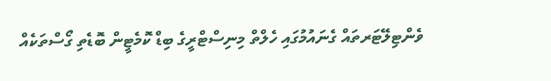ވެންޓިލޭޓަރތައް ގެނައުމުގައި ހެލްތް މިނިސްޓްރީގެ ބިޑް ކޮމެޓީން ބޮޑެތި ގޯސްތަކެއް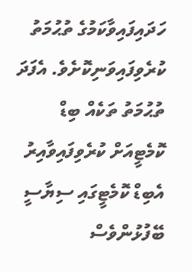ހަދައިފައިވާކަމުގެ ތުޙުމަތު ކުރެވިފައިވަނިކޮށެވެ. އެފަދަ ތުޙުމަތު ތަކެއް ބިޑް ކޮމެޓީއަށް ކުރެވިފައިވާއިރު އެބިޑް ކޮމެޓީގައި ސިޔާސީ ބޭފުޅުންވެސް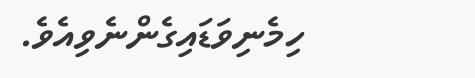ހިމެނިވަޑައިގެންނެވިއެވެ.